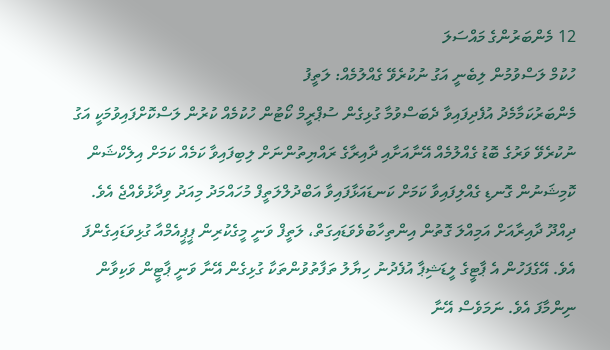12 މެންބަރުންގެ މައްސަލަ
ހުކުމް ލަސްވުމުން ލިބެނީ އަގު ނުކުރެވޭ ގެއްލުމެއް: ލަތީފު
މެންބަރުކަމާމެދު އުފެދިފައިވާ ދެބަސްވުމާ ގުޅިގެން ސުޕްރީމް ކޯޓުން ހުކުމެއް ކުރުން ލަސްކޮށްފައިވުމަކީ އަގު ނުކުރެވޭ ވަރުގެ ބޮޑު ގެއްލުމެއް އޭނާއަށާއި ދާއިރާގެ ރައްޔިތުންނަށް ލިބިފައިވާ ކަމެއް ކަމަށް އިލެކްޝަން ކޮމިޝަނުން ގޮނޑި ގެއްލިފައިވާ ކަމަށް ކަނޑައަޅާފައިވާ އަބްދުލްލަތީފް މުހައްމަދު މިއަދު ވިދާޅުވެއްޖެ އެވެ.
ދިއްދޫ ދާއިރާއަށް އަމިއްލަ ގޮތުން އިންތިހާބުވެވަޑައިގަތް، ލަތީފް ވަނީ މީގެކުރިން ޕީޕީއެމްއާ ގުޅިވަޑައިގެންފަ އެވެ. އޭގެފަހުން އެ ޕާޓީގެ ލީޑަޝިޕާ އުފެދުނު ހިޔާލު ތަފާތުވުންތަކާ ގުޅިގެން އޭނާ ވަނީ ޕާޓީން ވަކިވާން ނިންމާފަ އެވެ. ނަމަވެސް އޭނާ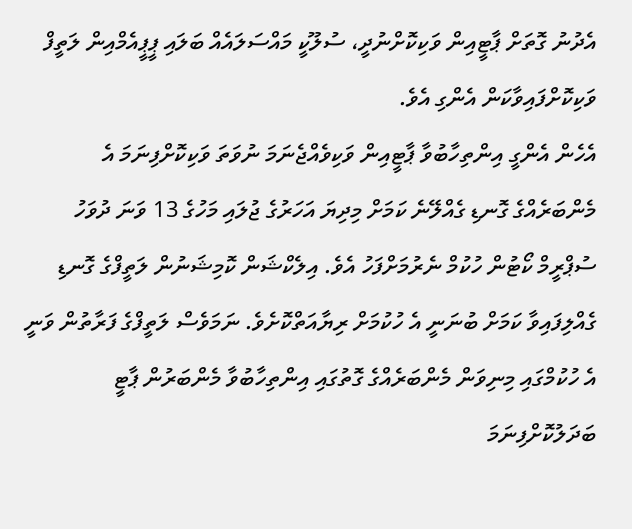އެދުނު ގޮތަށް ޕާޓީއިން ވަކިކޮށްނުދީ، ސުލޫކީ މައްސަލައެއް ބަލައި ޕީޕީއެމްއިން ލަތީފް ވަކިކޮށްފައިވާކަން އެންގި އެވެ.
އެހެން އެންގީ އިންތިހާބުވާ ޕާޓީއިން ވަކިވެއްޖެނަމަ ނުވަތަ ވަކިކޮށްފިނަމަ އެ މެންބަރެއްގެ ގޮނޑި ގެއްލޭނެ ކަމަށް މިދިޔަ އަހަރުގެ ޖުލައި މަހުގެ 13 ވަނަ ދުވަހު ސުޕްރީމް ކޯޓުން ހުކުމް ނެރުމަށްފަހު އެވެ. އިލެކްޝަން ކޮމިޝަނުން ލަތީފްގެ ގޮނޑި ގެއްލިފައިވާ ކަމަށް ބުނަނީ އެ ހުކުމަށް ރިޔާއަތްކޮށެވެ. ނަމަވެސް ލަތީފްގެ ފަރާތުން ވަނީ އެ ހުކުމްގައި މިނިވަން މެންބަރެއްގެ ގޮތުގައި އިންތިހާބުވާ މެންބަރުން ޕާޓީ ބަދަލުކޮށްފިނަމަ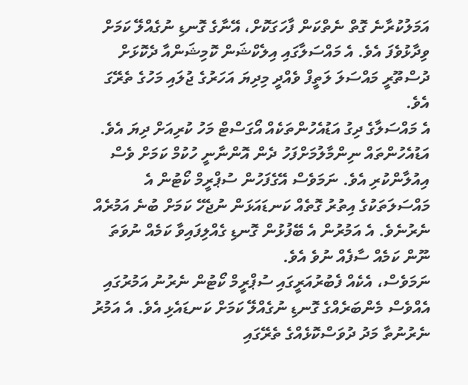އަމަލުކުރާނެ ގޮތް ނެތްކަން ފާހަގަކޮށް، އޭނާގެ ގޮނޑި ނުގެއްލޭ ކަމަށް ވިދާޅުވެފަ އެވެ. އެ މައްސަލާގައި އިލެކްޝަން ކޮމިޝަންއާ ދެކޮޅަށް ދުސްތޫރީ މައްސަލަ ލަތީފް ވެއްދީ މިދިޔަ އަހަރުގެ ޖުލައި މަހުގެ ތެރޭގަ އެވެ.
އެ މައްސަލާގެ ދިގު އަޑުއެހުންތަކެއް އޯގަސްޓް މަހު ކުރިއަށް ދިޔަ އެވެ. އަޑުއެހުންތައް ނިންމާލުމަށްފަހު ދެން އޮންނާނީ ހުކުމް ކަމަށް ވެސް އިއުލާންކުރި އެވެ. ނަމަވެސް އޭގެފަހުން ސުޕްރީމް ކޯޓުން އެ މައްސަލަތަކުގެ އިތުރު ގޮތެއް ކަނޑައަޅަން ނުޖެހޭ ކަމަށް ބުނެ އަމުރެއް ނެރުނެވެ. އެ އަމުރުން އެ ބޭފުޅުން ގޮނޑި ގެއްލިފައިވާ ކަމެއް ނުވަތަ ނޫން ކަމެއް ސާފެއް ނުވެ އެވެ.
ނަމަވެސް، އެކެއް ފެބުރުއަރީގައި ސުޕްރީމް ކޯޓުން ނެރުނު އަމުރުގައި އެއްވެސް މެންބަރެއްގެ ގޮނޑި ނުގެއްލޭ ކަމަށް ކަނޑައެޅި އެވެ. އެ އަމުރު ނެރުނުތާ މަދު ދުވަސްކޮޅެއްގެ ތެރޭގައި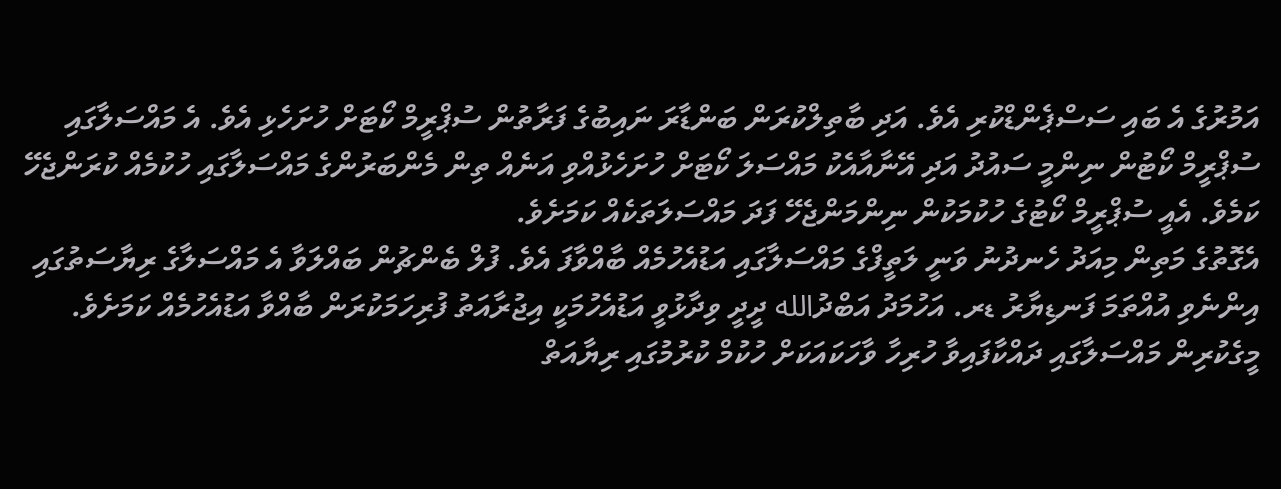އަމުރުގެ އެ ބައި ސަސްޕެންޑްކުރި އެވެ. އަދި ބާތިލްކުރަން ބަންޑާރަ ނައިބުގެ ފަރާތުން ސުޕްރީމް ކޯޓަށް ހުށަހެޅި އެވެ. އެ މައްސަލާގައި ސުޕްރީމް ކޯޓުން ނިންމީ ސައުދު އަދި އޭނާއާއެކު މައްސަލަ ކޯޓަށް ހުށަހެޅުއްވި އަނެއް ތިން މެންބަރުންގެ މައްސަލާގައި ހުކުމެއް ކުރަންޖެހޭ ކަމެވެ. އެއީ ސުޕްރީމް ކޯޓުގެ ހުކުމަކުން ނިންމަންޖެހޭ ފަދަ މައްސަލަތަކެއް ކަމަށެވެ.
އެގޮތުގެ މަތިން މިއަދު ހެނދުނު ވަނީ ލަތީފްގެ މައްސަލާގައި އަޑުއެހުމެއް ބާއްވާފަ އެވެ. ފުލް ބެންޗުން ބައްލަވާ އެ މައްސަލާގެ ރިޔާސަތުގައި އިންނެވި އުއްތަމަ ފަނޑިޔާރު ޑރ. އަހުމަދު އަބްދުالله ދީދީ ވިދާޅުވީ އަޑުއެހުމަކީ އިޖުރާއަތު ފުރިހަމަކުރަން ބާއްވާ އަޑުއެހުމެއް ކަމަށެވެ. މީގެކުރިން މައްސަލާގައި ދައްކާފައިވާ ހުރިހާ ވާހަކައަކަށް ހުކުމް ކުރުމުގައި ރިޔާއަތް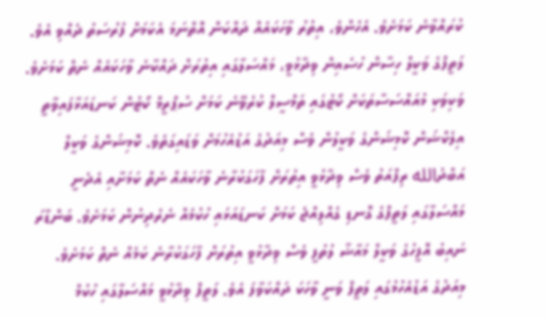ކުރައްވާނެ ކަމަށެވެ. އެހެންވެ، އިތުރު ވާހަކައެއް ދައްކަން އޮތްނަމަ އެކަމަށް ފުރުސަތު ދެއްވި އެވެ.
ލަތީފްގެ ވަކީލް ހިސާން ހުސެއިން ވިދާޅުވީ، މައްސަލާގައި އިތުރަށް ދައްކާނެ ވާހަކައެއް ނެތް ކަމަށެވެ. ވަކިވަކި މުއައްސަސާތަކަށް ކޯޓުގައި ތަމްސީލް ކުރެވޭނެ ކަމަށް ސުޕްރީމް ކޯޓުން ކަނޑައަޅާފައިވާތީ އިލެކްޝަން ކޮމިޝަންގެ ވަކީލުން ވެސް މިއަދުގެ އަޑުއެހުމަށް ވަޑައިގަތެވެ. ކޮމިޝަންގެ ވަކީލް އަބްދުالله ރިފްއަތު ވެސް ވިދާޅުވީ އިތުރަށް ފާހަގަކުރާނެ ވާހަކައެއް ނެތް ކަމަށާއި އެދެނީ މައްސަލާގައި ލަތީފްގެ ގޮނޑި ގެއްލިއްޖެ ކަމަށް ކަނޑައަޅައި ހުކުމެއް ނެރެދިނުން ކަމަށެވެ. ބަންޑާރަ ނައިބު އޮފީހުގެ ވަކީލް މައާޝާ ލުތުފީ ވެސް ވިދާޅުވީ އިތުރަށް ފާހަގަކުރާނެ ކަމެއް ނެތް ކަމަށެވެ.
މިއަދުގެ އަޑުއެހުމުގައި ލަތީފް ވަނީ ވާހަކަ ދައްކަވާފަ އެވެ. ލަތީފް ވިދާޅުވީ މައްސަލާގައި ހުކުމް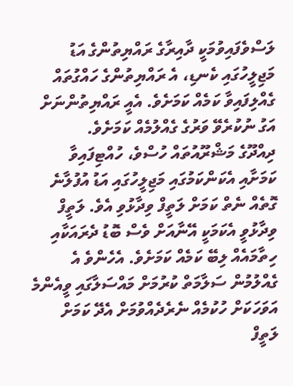ލަސްވެފައިވުމަކީ ދާއިރާގެ ރައްޔިތުންގެ އަޑު މަޖިލީހުގައި ކެނޑި، އެ ރައްޔިތުންގެ ހައްގުތައް ގެއްލިފައިވާ ކަމެއް ކަމަށެވެ. އެއީ ރައްޔިތުންނަށް އަގު ނުކުރެވޭ ވަރުގެ ގެއްލުމެއް ކަމަށެވެ.
ދިއްދޫގެ މަޝްރޫއުތައް ހުސްވެ، ހުއްޓިފައިވާ ކަމަށާއި އެކަންކަމުގައި މަޖިލީހުގައި އަޑު އުފުލާނެ ގޮތެއް ނެތް ކަމަށް ލަތީފް ވިދާޅުވި އެވެ. ލަތީފް ވިދާޅުވީ އެކަމަކީ އޭނާއަށް ވެސް ބޮޑު ދެރައަކާއި ހިތާމައެއް ލިބޭ ކަމެއް ކަމަށެވެ. އެހެންވެ އެ ގެއްލުމުން ސަލާމަތް ކުރުމަށް މައްސަލާގައި ވީއެންމެ އަވަހަކަށް ހުކުމެއް ނެރެދެއްވުމަށް އެދޭ ކަމަށް ލަތީފް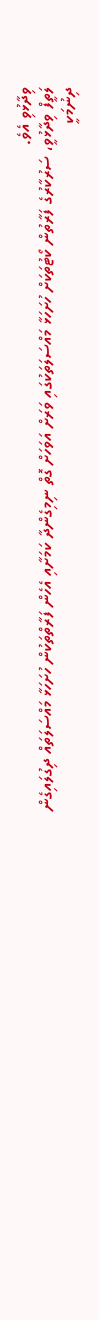ވިދާޅުވި އެވެ.
ލަތީފް ވިދާޅުވީ، ސަރުކާރުގެ ފަރާތުން ކޯޓުތަކަށް ހުށަހަޅާ މައްސަލަތަކުގައި ވަރަށް އަވަހަށް ގޮތް ނިމިގެންދާ ކަމަށާއި އެހެން ފަރާތްތަކުން ހުށަހަޅާ މައްސަލަތައް ދިގުލައިގެން ދިނުމަކީ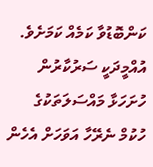ކަންބޮޑުވާ ކަމެއް ކަމަށެވެ. އުއްމީދަކީ ސަރުކާރުން ހުށަހަޅާ މައްސަލަތަކުގެ ހުކުމް ނެރޭހާ އަވަހަށް އެހެން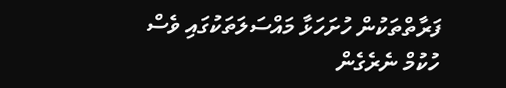ފަރާތްތަކުން ހުށަހަޅާ މައްސަލަތަކުގައި ވެސް ހުކުމް ނެރެގެން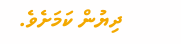ދިޔުން ކަމަށެވެ.